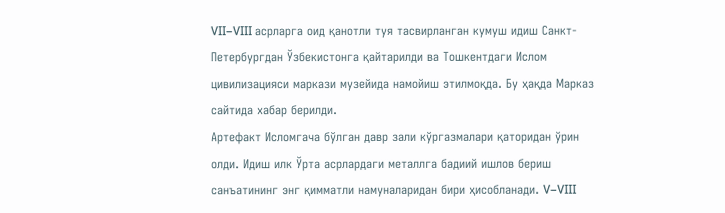VII–VIII асрларга оид қанотли туя тасвирланган кумуш идиш Санкт-Петербургдан Ўзбекистонга қайтарилди ва Тошкентдаги Ислом цивилизацияси маркази музейида намойиш этилмоқда. Бу ҳақда Марказ сайтида хабар берилди.
Артефакт Исломгача бўлган давр зали кўргазмалари қаторидан ўрин олди. Идиш илк Ўрта асрлардаги металлга бадиий ишлов бериш санъатининг энг қимматли намуналаридан бири ҳисобланади. V–VIII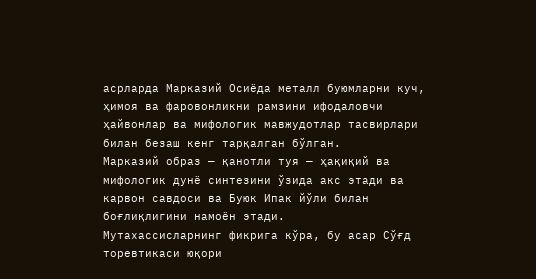асрларда Марказий Осиёда металл буюмларни куч, ҳимоя ва фаровонликни рамзини ифодаловчи ҳайвонлар ва мифологик мавжудотлар тасвирлари билан безаш кенг тарқалган бўлган.
Марказий образ — қанотли туя — ҳақиқий ва мифологик дунё синтезини ўзида акс этади ва карвон савдоси ва Буюк Ипак йўли билан боғлиқлигини намоён этади.
Мутахассисларнинг фикрига кўра, бу асар Сўғд торевтикаси юқори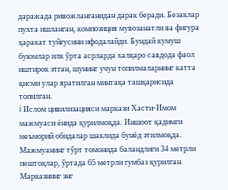даражада ривожланганидан дарак беради. Безаклар пухта ишланган, композиция мувозанатли ва фигура ҳаракат туйғусини ифодалайди. Бундай кумуш буюмлар илк ўрта асрларда халқаро савдода фаол иштирок этган, шунинг учун топилмаларнинг катта қисми улар яратилган минтақа ташқарисида топилган.
ℹ Ислом цивилизацияси маркази Хасти-Имом мажмуаси ёнида қурилмоқда. Иншоот қадимги меъморий обидалар шаклида бунёд этилмоқда. Мажмуанинг тўрт томонида баландлиги 34 метрли пештоқлар, ўртада 65 метрли гумбаз қурилган. Марказнинг энг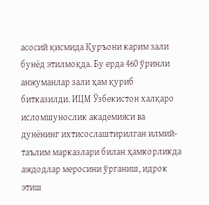асосий қисмида Қуръони карим зали бунёд этилмоқда. Бу ерда 460 ўринли анжуманлар зали ҳам қуриб битказилди. ИЦМ Ўзбекистон халқаро исломшунослик академияси ва дунёнинг ихтисослаштирилган илмий-таълим марказлари билан ҳамкорликда аждодлар меросини ўрганиш, идрок этиш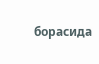борасида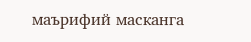маърифий масканга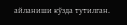айланиши кўзда тутилган.